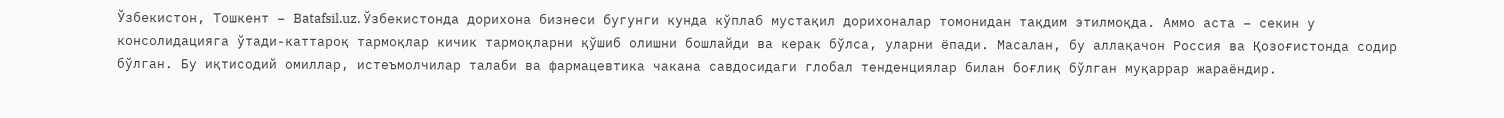Ўзбекистон, Тошкент – Batafsil.uz. Ўзбекистонда дорихона бизнеси бугунги кунда кўплаб мустақил дорихоналар томонидан тақдим этилмоқда. Аммо аста – секин у консолидацияга ўтади-каттароқ тармоқлар кичик тармоқларни қўшиб олишни бошлайди ва керак бўлса, уларни ёпади. Масалан, бу аллақачон Россия ва Қозоғистонда содир бўлган. Бу иқтисодий омиллар, истеъмолчилар талаби ва фармацевтика чакана савдосидаги глобал тенденциялар билан боғлиқ бўлган муқаррар жараёндир.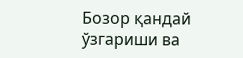Бозор қандай ўзгариши ва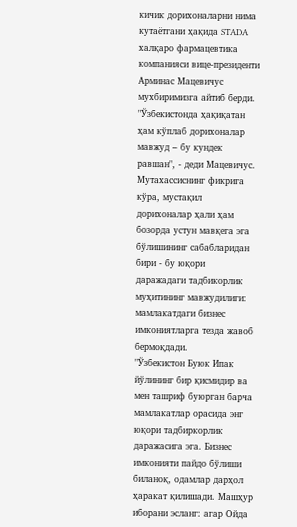кичик дорихоналарни нима кутаётгани ҳақида STADA халқаро фармацевтика компанияси вице-президенти Арминас Мацевичус мухбиримизга айтиб берди.
"Ўзбекистонда ҳақиқатан ҳам кўплаб дорихоналар мавжуд – бу кундек равшан", - деди Мацевичус.
Мутахассиснинг фикрига кўра, мустақил дорихоналар ҳали ҳам бозорда устун мавқега эга бўлишининг сабабларидан бири - бу юқори даражадаги тадбикорлик муҳитининг мавжудилиги: мамлакатдаги бизнес имкониятларга тезда жавоб бермоқдади.
"Ўзбекистон Буюк Ипак йўлининг бир қисмидир ва мен ташриф буюрган барча мамлакатлар орасида энг юқори тадбиркорлик даражасига эга. Бизнес имконияти пайдо бўлиши биланоқ, одамлар дарҳол ҳаракат қилишади. Машҳур иборани эсланг: агар Ойда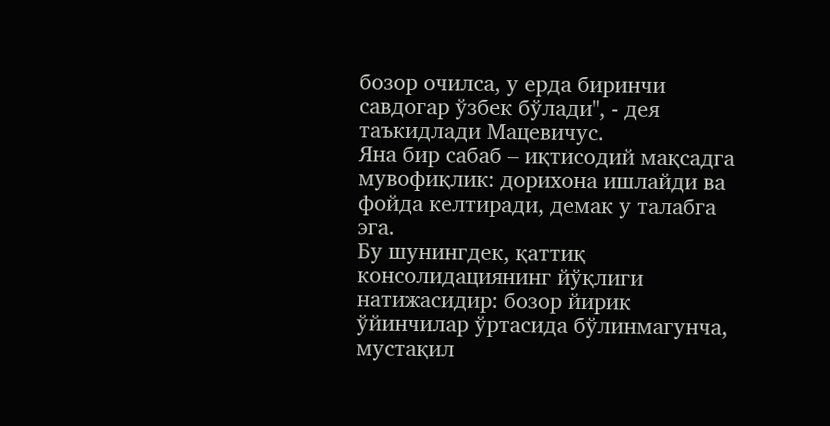бозор очилса, у ерда биринчи савдогар ўзбек бўлади", - дея таъкидлади Мацевичус.
Яна бир сабаб – иқтисодий мақсадга мувофиқлик: дорихона ишлайди ва фойда келтиради, демак у талабга эга.
Бу шунингдек, қаттиқ консолидациянинг йўқлиги натижасидир: бозор йирик ўйинчилар ўртасида бўлинмагунча, мустақил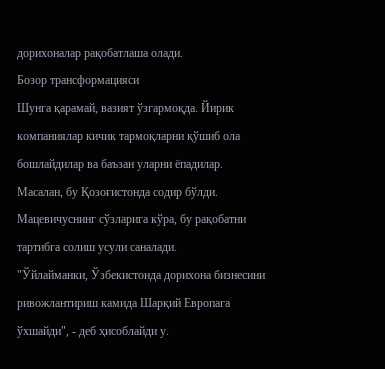дорихоналар рақобатлаша олади.
Бозор трансформацияси
Шунга қарамай, вазият ўзгармоқда. Йирик компаниялар кичик тармоқларни қўшиб ола бошлайдилар ва баъзан уларни ёпадилар. Масалан, бу Қозоғистонда содир бўлди. Мацевичуснинг сўзларига кўра, бу рақобатни тартибга солиш усули саналади.
"Ўйлайманки, Ўзбекистонда дорихона бизнесини ривожлантириш камида Шарқий Европага ўхшайди", - деб ҳисоблайди у.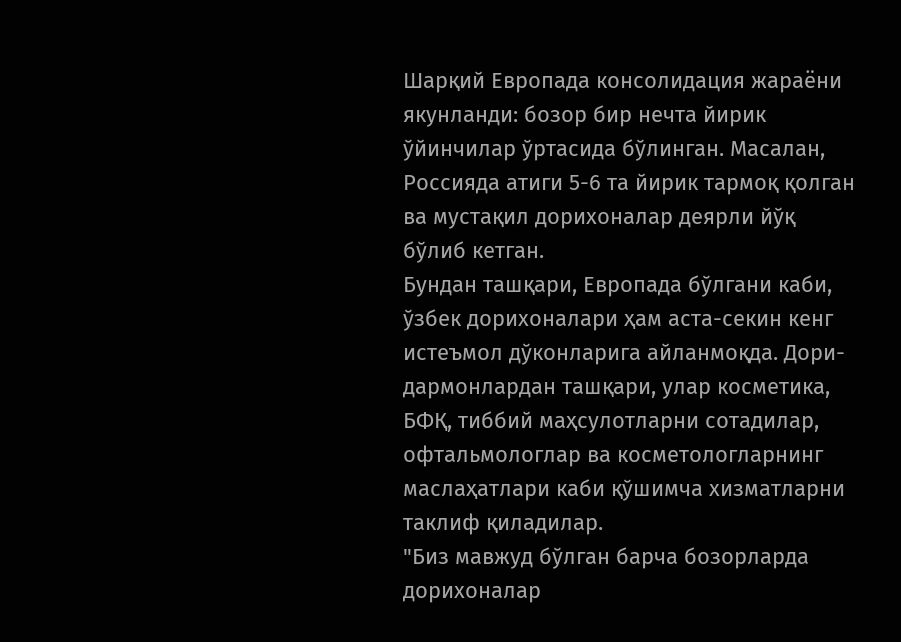Шарқий Европада консолидация жараёни якунланди: бозор бир нечта йирик ўйинчилар ўртасида бўлинган. Масалан, Россияда атиги 5-6 та йирик тармоқ қолган ва мустақил дорихоналар деярли йўқ бўлиб кетган.
Бундан ташқари, Европада бўлгани каби, ўзбек дорихоналари ҳам аста-секин кенг истеъмол дўконларига айланмоқда. Дори-дармонлардан ташқари, улар косметика, БФҚ, тиббий маҳсулотларни сотадилар, офтальмологлар ва косметологларнинг маслаҳатлари каби қўшимча хизматларни таклиф қиладилар.
"Биз мавжуд бўлган барча бозорларда дорихоналар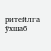ритейлга ўхшаб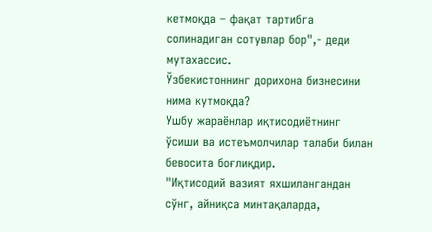кетмоқда – фақат тартибга солинадиган сотувлар бор",- деди мутахассис.
Ўзбекистоннинг дорихона бизнесини нима кутмоқда?
Ушбу жараёнлар иқтисодиётнинг ўсиши ва истеъмолчилар талаби билан бевосита боғлиқдир.
"Иқтисодий вазият яхшилангандан сўнг, айниқса минтақаларда,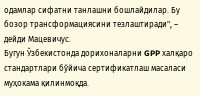одамлар сифатни танлашни бошлайдилар. Бу бозор трансформациясини тезлаштиради", – дейди Мацевичус.
Бугун Ўзбекистонда дорихоналарни GPP халқаро стандартлари бўйича сертификатлаш масаласи муҳокама қилинмоқда.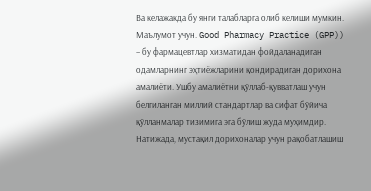Ва келажакда бу янги талабларга олиб келиши мумкин.
Маълумот учун. Good Pharmacy Practice (GPP)) – бу фармацевтлар хизматидан фойдаланадиган одамларнинг эҳтиёжларини қондирадиган дорихона амалиёти. Ушбу амалиётни қўллаб-қувватлаш учун белгиланган миллий стандартлар ва сифат бўйича қўлланмалар тизимига эга бўлиш жуда муҳимдир.
Натижада, мустақил дорихоналар учун рақобатлашиш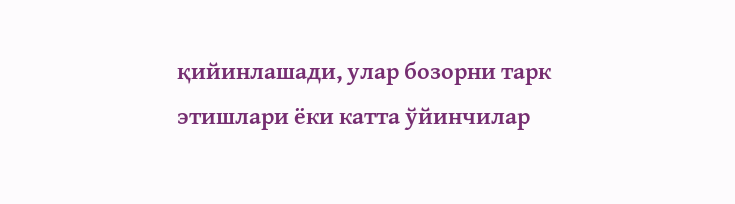қийинлашади, улар бозорни тарк этишлари ёки катта ўйинчилар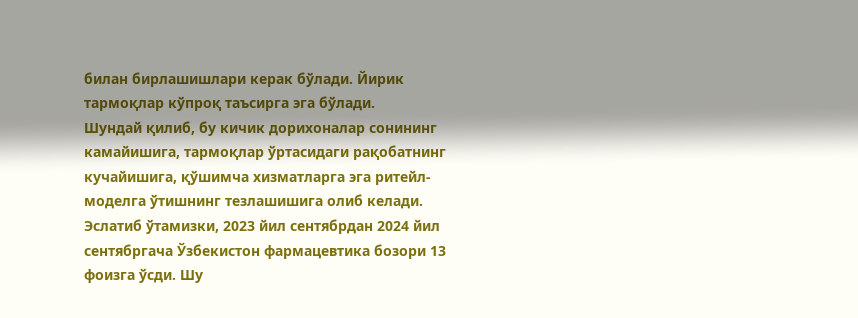билан бирлашишлари керак бўлади. Йирик тармоқлар кўпроқ таъсирга эга бўлади.
Шундай қилиб, бу кичик дорихоналар сонининг камайишига, тармоқлар ўртасидаги рақобатнинг кучайишига, қўшимча хизматларга эга ритейл-моделга ўтишнинг тезлашишига олиб келади.
Эслатиб ўтамизки, 2023 йил сентябрдан 2024 йил сентябргача Ўзбекистон фармацевтика бозори 13 фоизга ўсди. Шу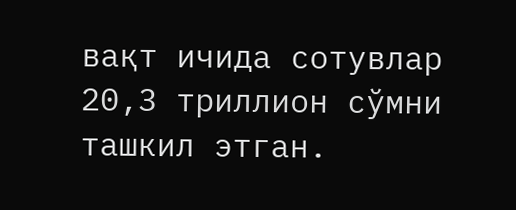вақт ичида сотувлар 20,3 триллион сўмни ташкил этган.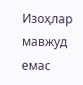Изоҳлар мавжуд емас